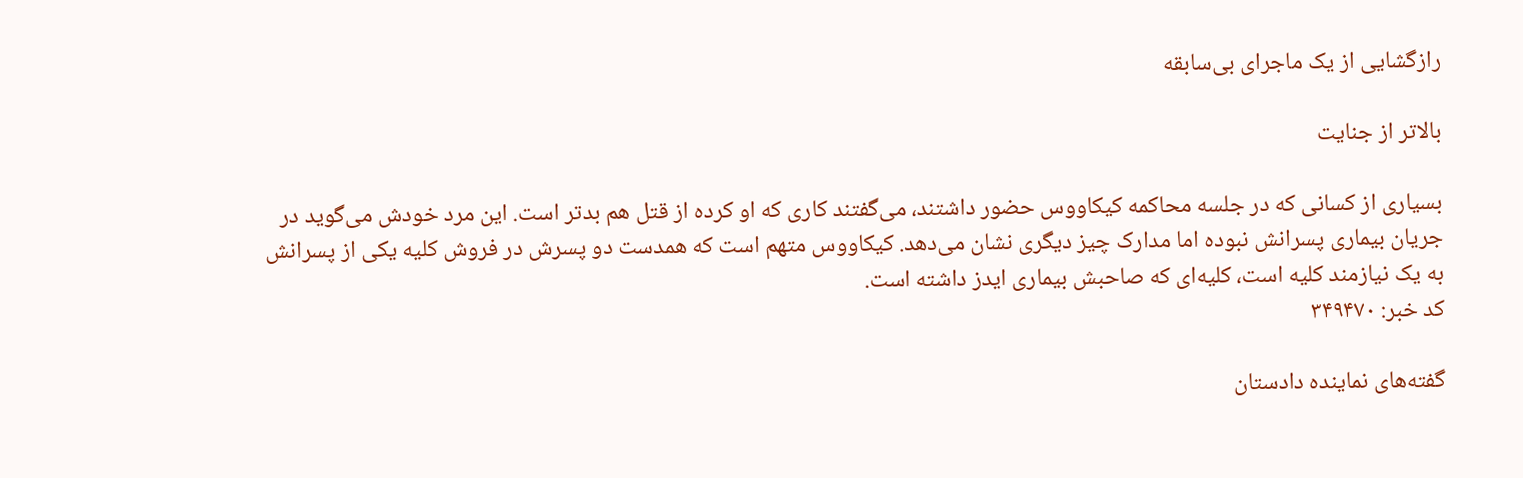رازگشایی از یک ماجرای بی‌سابقه

بالاتر از جنایت

بسیاری از کسانی که در جلسه محاکمه کیکاووس حضور داشتند، می‌گفتند کاری که او کرده از قتل هم بدتر است. این مرد خودش می‌گوید در جریان بیماری پسرانش نبوده اما مدارک چیز دیگری نشان می‌دهد. کیکاووس متهم است که همدست دو پسرش در فروش کلیه یکی از پسرانش به یک نیازمند کلیه است، کلیه‌ای که صاحبش بیماری ایدز داشته است.
کد خبر: ۳۴۹۴۷۰

گفته‌های نماینده دادستان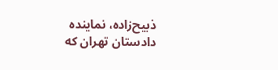ذبیح‌زاده، نماینده دادستان تهران که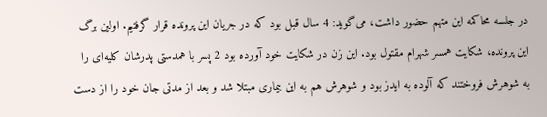در جلسه محاکمه این متهم حضور داشت، می‌گوید: 4 سال قبل بود که در جریان این پرونده قرار گرفتیم. اولین برگ این پرونده، شکایت همسر شهرام مقتول بود. این زن در شکایت خود آورده بود 2 پسر با همدستی پدرشان کلیه‌ای را به شوهرش فروختند که آلوده به ایدز بود و شوهرش هم به این بیماری مبتلا شد و بعد از مدتی جان خود را از دست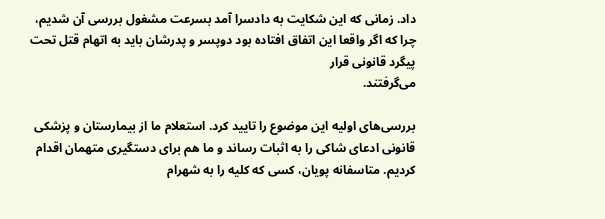داد. زمانی که این شکایت به دادسرا آمد بسرعت مشغول بررسی آن شدیم، چرا که اگر واقعا این اتفاق افتاده بود دوپسر و پدرشان باید به اتهام قتل تحت پیگرد قانونی قرار
می‌گرفتند.

بررسی‌های اولیه این موضوع را تایید کرد. استعلام ما از بیمارستان و پزشکی قانونی ادعای شاکی را به اثبات رساند و ما هم برای دستگیری متهمان اقدام کردیم. متاسفانه پویان، کسی که کلیه را به شهرام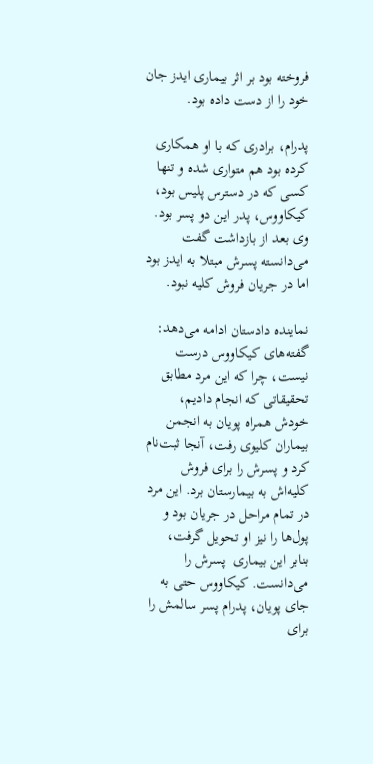فروخته بود بر اثر بیماری ایدز جان خود را از دست داده بود.

پدرام، برادری که با او همکاری کرده بود هم متواری شده و تنها کسی که در دسترس پلیس بود، کیکاووس، پدر این دو پسر بود. وی بعد از بازداشت گفت می‌دانسته پسرش مبتلا به ایدز بود اما در جریان فروش کلیه نبود.

نماینده دادستان ادامه می‌دهد: گفته‌های کیکاووس درست نیست، چرا که این مرد مطابق تحقیقاتی که انجام دادیم، خودش همراه پویان به انجمن بیماران کلیوی رفت، آنجا ثبت‌نام کرد و پسرش را برای فروش کلیه‌اش به بیمارستان برد. این مرد در تمام مراحل در جریان بود و پول‌ها را نیز او تحویل گرفت، بنابر این بیماری ‌ پسرش را می‌دانست. کیکاووس حتی به جای پویان، پدرام پسر سالمش را برای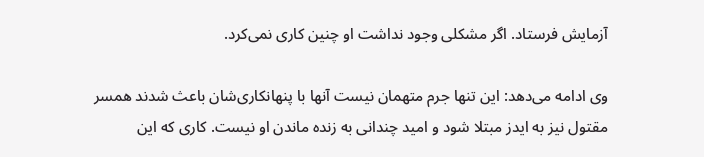آزمایش فرستاد. اگر مشکلی وجود نداشت او چنین کاری نمی‌کرد.

وی ادامه می‌دهد: این تنها جرم متهمان نیست آنها با پنهانکاری‌شان باعث شدند همسر مقتول نیز به ایدز مبتلا شود و امید چندانی به زنده ماندن او نیست. کاری که این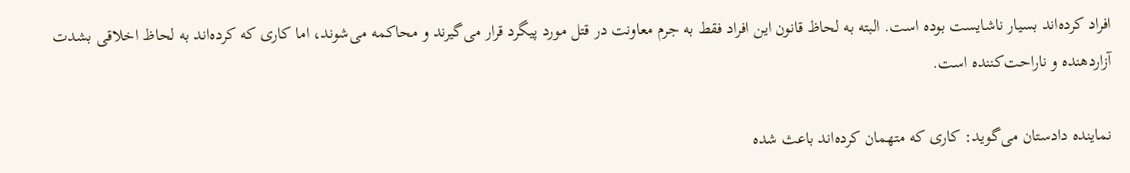افراد کرده‌اند بسیار ناشایست بوده است. البته به لحاظ قانون این افراد فقط به جرم معاونت در قتل مورد پیگرد قرار می‌گیرند و محاکمه می‌شوند، اما کاری که کرده‌اند به لحاظ اخلاقی بشدت آزاردهنده و ناراحت‌کننده است.

نماینده دادستان می‌گوید: کاری که متهمان کرده‌اند باعث شده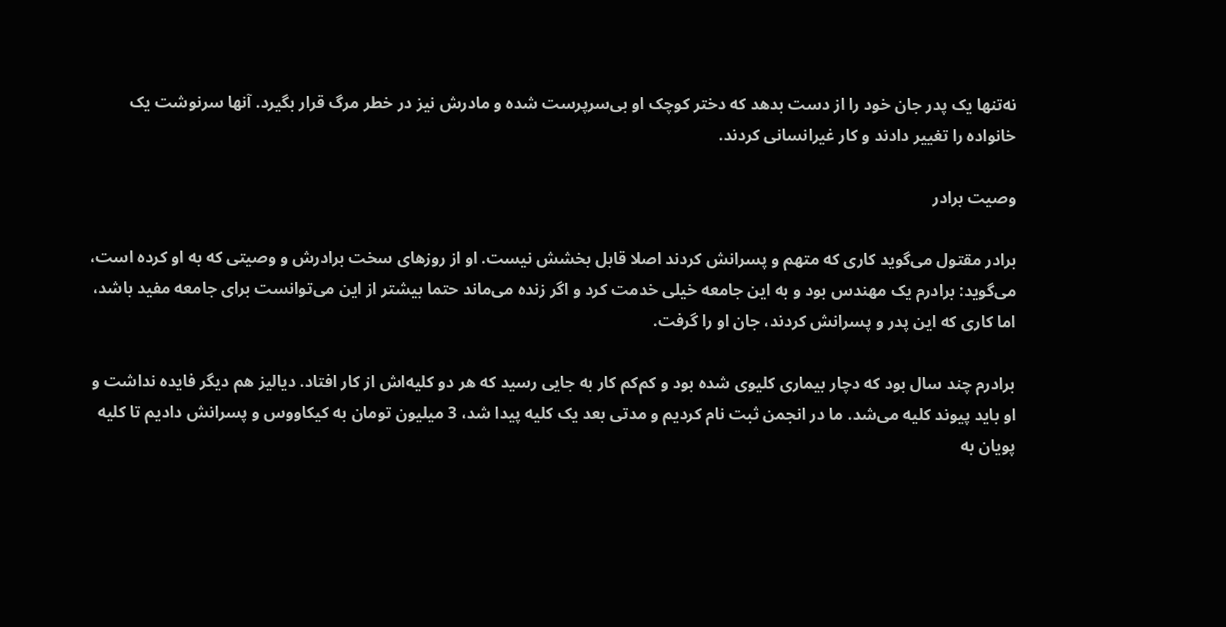نه‌تنها یک پدر جان خود را از دست بدهد که دختر کوچک او بی‌سرپرست شده و مادرش نیز در خطر مرگ قرار بگیرد. آنها سرنوشت یک خانواده را تغییر دادند و کار غیرانسانی کردند.

وصیت برادر

برادر مقتول می‌گوید کاری که متهم و پسرانش کردند اصلا قابل بخشش نیست. او از روزهای سخت برادرش و وصیتی که به او کرده است، می‌گوید: برادرم یک مهندس بود و به این جامعه خیلی خدمت کرد و اگر زنده می‌ماند حتما بیشتر از این می‌توانست برای جامعه مفید باشد، اما کاری که این پدر و پسرانش کردند، جان او را گرفت.

برادرم چند سال بود که دچار بیماری کلیوی شده بود و کم‌کم کار به جایی رسید که هر دو کلیه‌اش از کار افتاد. دیالیز هم دیگر فایده نداشت و او باید پیوند کلیه می‌شد. ما در انجمن ثبت نام کردیم و مدتی بعد یک کلیه پیدا شد، 3 میلیون تومان به کیکاووس و پسرانش دادیم تا کلیه پویان به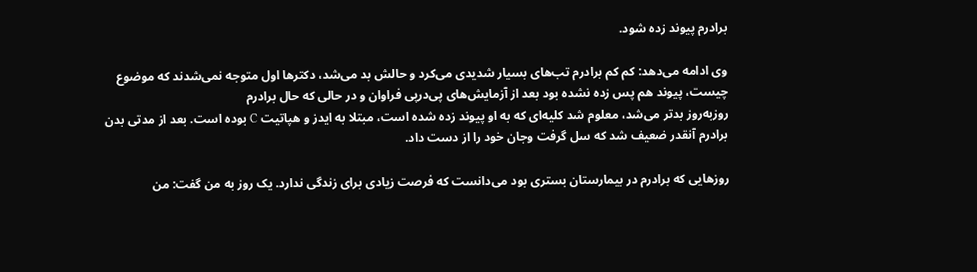برادرم پیوند زده شود.

وی ادامه می‌دهد: کم کم برادرم تب‌های بسیار شدیدی می‌کرد و حالش بد می‌شد، دکترها اول متوجه نمی‌شدند که موضوع چیست، پیوند هم پس زده نشده بود بعد از آزمایش‌های پی‌درپی فراوان و در حالی که حال برادرم
روز‌به‌روز بدتر می‌شد، معلوم شد کلیه‌ای که به او پیوند زده شده است، مبتلا به ایدز و هپاتیت C بوده است. بعد از مدتی بدن برادرم آنقدر ضعیف شد که سل گرفت وجان خود را از دست داد.

روزهایی که برادرم در بیمارستان بستری بود می‌دانست که فرصت زیادی برای زندگی ندارد. یک روز به من گفت: من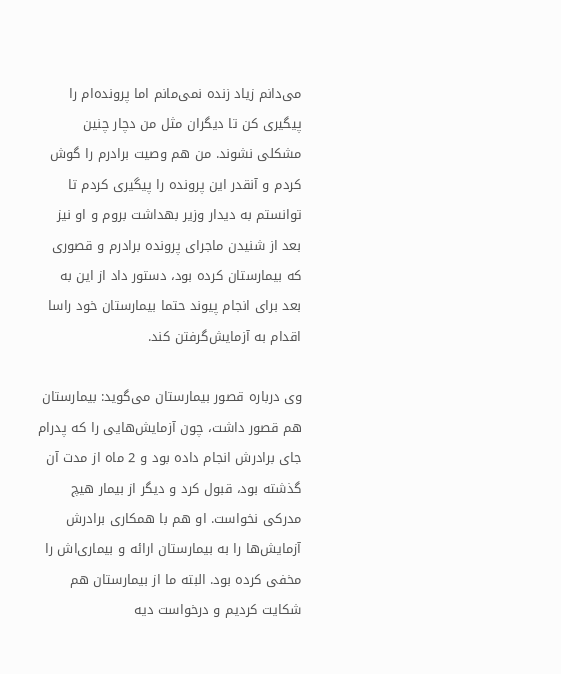می‌دانم زیاد زنده نمی‌مانم اما پرونده‌ام را پیگیری کن تا دیگران مثل من دچار چنین مشکلی نشوند. من هم وصیت برادرم را گوش کردم و آنقدر این پرونده را پیگیری کردم تا توانستم به دیدار وزیر بهداشت بروم و او نیز بعد از شنیدن ماجرای پرونده برادرم و قصوری که بیمارستان کرده بود، دستور داد از این به بعد برای انجام پیوند حتما بیمارستان خود راسا اقدام به آزمایش‌گرفتن کند.

وی درباره قصور بیمارستان می‌گوید: بیمارستان هم قصور داشت، چون آزمایش‌هایی را که پدرام جای برادرش انجام داده بود و 2 ماه از مدت آن گذشته بود، قبول کرد و دیگر از بیمار هیچ مدرکی نخواست. او هم با همکاری برادرش آزمایش‌ها را به بیمارستان ارائه و بیماری‌اش را مخفی کرده بود. البته ما از بیمارستان هم شکایت کردیم و درخواست دیه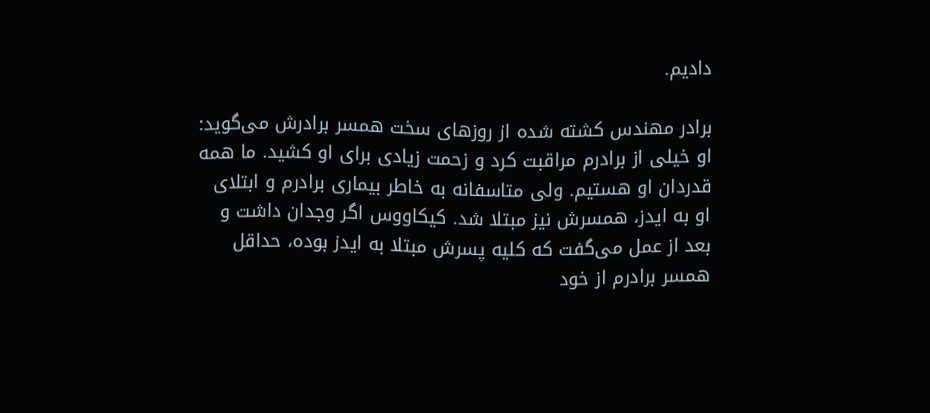دادیم.

برادر مهندس کشته شده از روزهای سخت همسر برادرش می‌گوید: او خیلی از برادرم مراقبت کرد و زحمت زیادی برای او کشید. ما همه قدردان او هستیم. ولی متاسفانه به خاطر بیماری برادرم و ابتلای او به ایدز، همسرش نیز مبتلا شد. کیکاووس اگر وجدان داشت و بعد از عمل می‌گفت که کلیه پسرش مبتلا به ایدز بوده، حداقل همسر برادرم از خود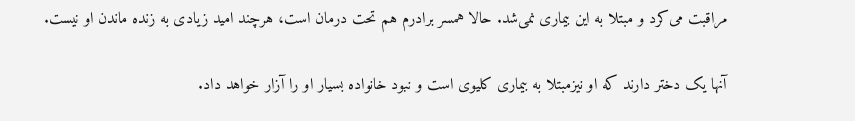مراقبت می‌کرد و مبتلا به این بیماری نمی‌شد. حالا همسر برادرم هم تحت درمان است، هرچند امید زیادی به زنده ماندن او نیست.

آنها یک دختر دارند که او نیزمبتلا به بیماری کلیوی است و نبود خانواده بسیار او را آزار خواهد داد.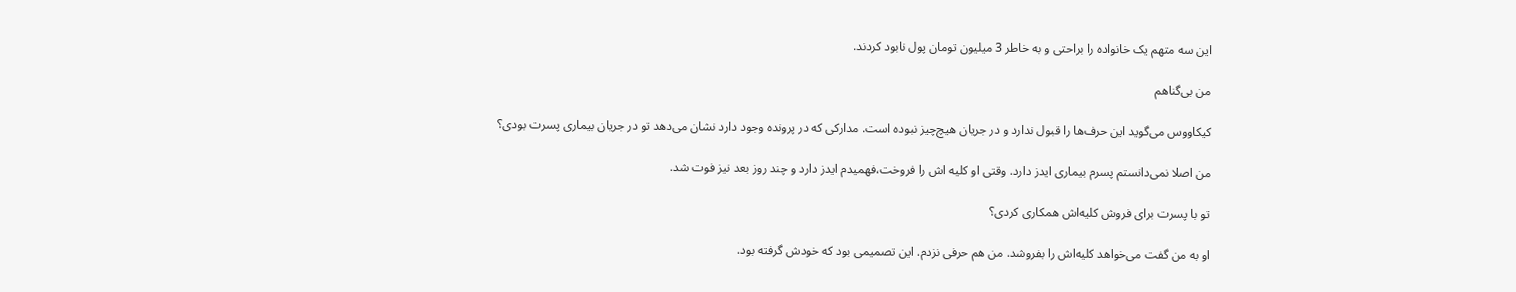این سه متهم یک خانواده را براحتی و به خاطر 3 میلیون تومان پول نابود کردند.

من بی‌گناهم

کیکاووس می‌گوید این حرف‌ها را قبول ندارد و در جریان هیچ‌چیز نبوده است. مدارکی که در پرونده وجود دارد نشان می‌دهد تو در جریان بیماری پسرت بودی؟

من اصلا نمی‌دانستم پسرم بیماری ایدز دارد. وقتی او کلیه اش را فروخت،فهمیدم ایدز دارد و چند روز بعد نیز فوت شد.

تو با پسرت برای فروش کلیه‌اش همکاری کردی؟

او به من گفت می‌خواهد کلیه‌اش را بفروشد. من هم حرفی نزدم. این تصمیمی بود که خودش گرفته بود.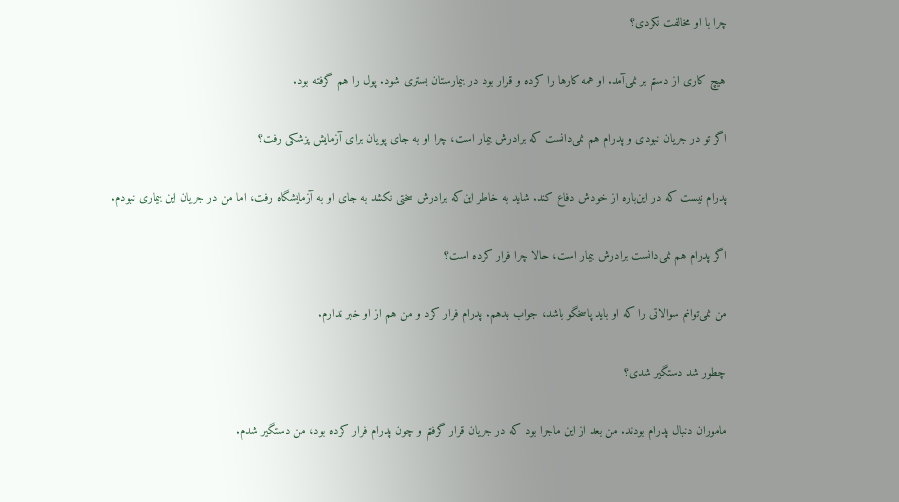چرا با او مخالفت نکردی؟

هیچ کاری از دستم بر نمی‌آمد. او همه کارها را کرده و قرار بود در بیمارستان بستری شود. پول را هم گرفته بود.

اگر تو در جریان نبودی و پدرام هم نمی‌دانست که برادرش بیمار است، چرا او به جای پویان برای آزمایش پزشکی رفت؟

پدرام نیست که در این‌باره از خودش دفاع کند. شاید به خاطر این‌که برادرش سختی نکشد به جای او به آزمایشگاه رفت، اما من در جریان این بیماری نبودم.

اگر پدرام هم نمی‌دانست برادرش بیمار است، حالا چرا فرار کرده است؟

من نمی‌توانم سوالاتی را که او باید پاسخگو باشد، جواب بدهم. پدرام فرار کرد و من هم از او خبر ندارم.

چطور شد دستگیر شدی؟

ماموران دنبال پدرام بودند. من بعد از این ماجرا بود که در جریان قرار گرفتم و چون پدرام فرار کرده بود، من دستگیر شدم.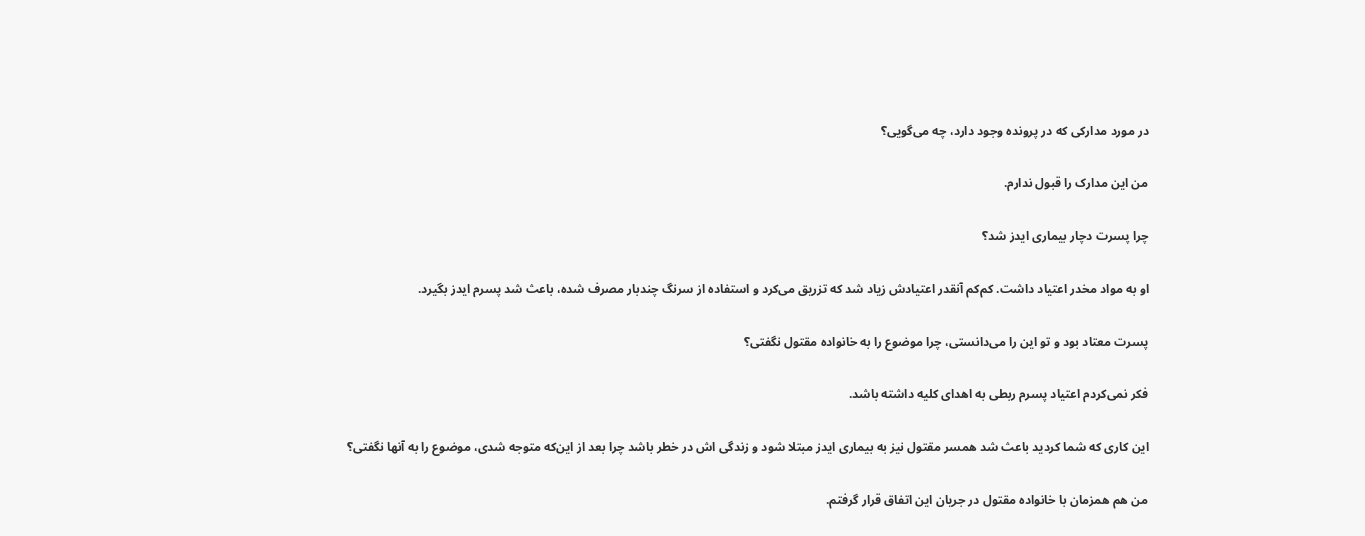در مورد مدارکی که در پرونده وجود دارد، چه می‌گویی؟

من این مدارک را قبول ندارم.

چرا پسرت دچار بیماری ایدز شد؟

او به مواد مخدر اعتیاد داشت. کم‌کم آنقدر اعتیادش زیاد شد که تزریق می‌کرد و استفاده از سرنگ چندبار مصرف شده، باعث شد پسرم ایدز بگیرد.

پسرت معتاد بود و تو این را می‌دانستی، چرا موضوع را به خانواده مقتول نگفتی؟

فکر نمی‌کردم اعتیاد پسرم ربطی به اهدای کلیه داشته باشد.

این کاری که شما کردید باعث شد همسر مقتول نیز به بیماری ایدز مبتلا شود و زندگی اش در خطر باشد چرا بعد از این‌که متوجه شدی، موضوع را به آنها نگفتی؟

من هم همزمان با خانواده مقتول در جریان این اتفاق قرار گرفتم.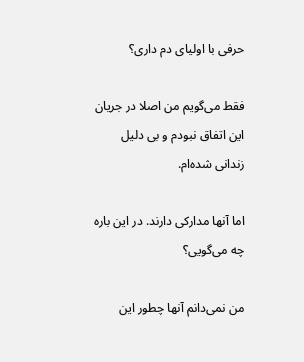حرفی با اولیای دم داری؟

فقط می‌گویم من اصلا در جریان این اتفاق نبودم و بی دلیل زندانی شده‌ام.

اما آنها مدارکی دارند. در این باره چه می‌گویی؟

من نمی‌دانم آنها چطور این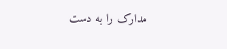مدارک را به دست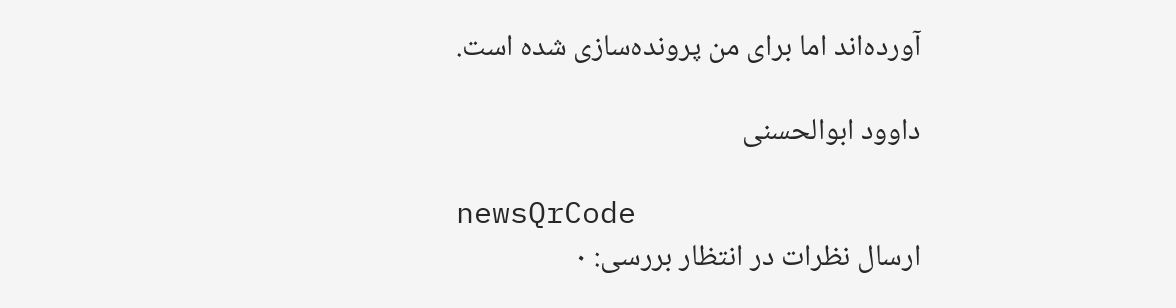آورده‌اند اما برای من پرونده‌سازی شده است.

داوود ابوالحسنی

newsQrCode
ارسال نظرات در انتظار بررسی: ۰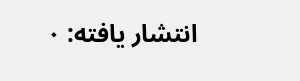انتشار یافته: ۰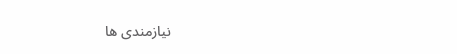نیازمندی ها